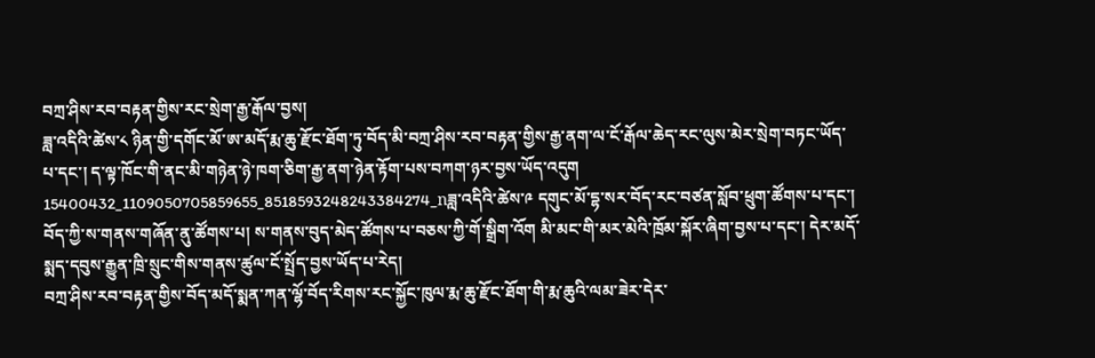བཀྲ་ཤིས་རབ་བརྟན་གྱིས་རང་སྲེག་རྒྱ་རྒོལ་བྱས།
ཟླ་འདིའི་ཚེས་༨ ཉིན་གྱི་དགོང་མོ་ཨ་མདོ་རྨ་ཆུ་རྫོང་ཐོག་ཏུ་བོད་མི་བཀྲ་ཤིས་རབ་བརྟན་གྱིས་རྒྱ་ནག་ལ་ངོ་རྒོལ་ཆེད་རང་ལུས་མེར་སྲེག་བཏང་ཡོད་པ་དང་། ད་ལྟ་ཁོང་གི་ནང་མི་གཉེན་ཉེ་ཁག་ཅིག་རྒྱ་ནག་ཉེན་རྟོག་པས་བཀག་ཉར་བྱས་ཡོད་འདུག
15400432_1109050705859655_8518593248243384274_nཟླ་འདིའི་ཚེས་༩ དགུང་མོ་དྷ་སར་བོད་རང་བཙན་སློབ་ཕྲུག་ཚོགས་པ་དང་། བོད་ཀྱི་ས་གནས་གཞོན་ནུ་ཚོགས་པ། ས་གནས་བུད་མེད་ཚོགས་པ་བཅས་ཀྱི་གོ་སྒྲིག་འོག མི་མང་གི་མར་མེའི་ཁྲོམ་སྐོར་ཞིག་བྱས་པ་དང་། དེར་མདོ་སྨད་དབུས་རྒྱུན་ཁྲི་སྲུང་གིས་གནས་ཚུལ་ངོ་སྤྲོད་བྱས་ཡོད་པ་རེད།
བཀྲ་ཤིས་རབ་བརྟན་གྱིས་བོད་མདོ་སྨན་ཀན་ལྷོ་བོད་རིགས་རང་སྐྱོང་ཁུལ་རྨ་ཆུ་རྫོང་ཐོག་གི་རྨ་ཆུའི་ལམ་ཟེར་དེར་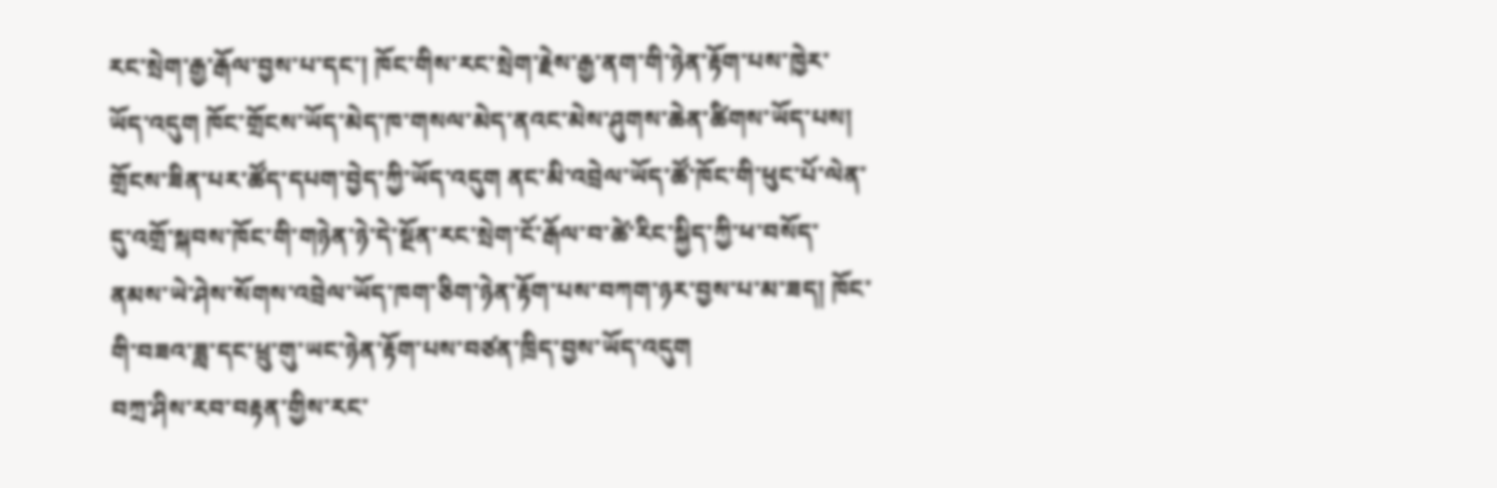རང་སྲེག་རྒྱ་རྒོལ་བྱས་པ་དང་། ཁོང་གིས་རང་སྲེག་རྗེས་རྒྱ་ནག་གི་ཉེན་རྟོག་པས་ཁྱེར་ཡོད་འདུག ཁོང་གྲོངས་ཡོད་མེད་ཁ་གསལ་མེད་ནའང་མེས་ཤུགས་ཆེན་ཚིགས་ཡོད་པས། གྲོངས་ཟིན་པར་ཚོད་དཔག་བྱེད་ཀྱི་ཡོད་འདུག ནང་མི་འབྲེལ་ཡོད་ཚོ་ཁོང་གི་ཕུང་པོ་ལེན་དུ་འགྲོ་སྐབས་ཁོང་གི་གཉེན་ཉེ་དེ་སྔོན་རང་སྲེག་ངོ་རྒོལ་བ་ཚེ་རིང་སྐྱིད་ཀྱི་ཕ་བསོད་ནམས་ཡེ་ཤེས་སོགས་འབྲེལ་ཡོད་ཁག་ཅིག་ཉེན་རྟོག་པས་བཀག་ཉར་བྱས་པ་མ་ཟད། ཁོང་གི་བཟའ་ཟླ་དང་ཕྲུ་གུ་ཡང་ཉེན་རྟོག་པས་བཙན་ཁྲིད་བྱས་ཡོད་འདུག
བཀྲ་ཤིས་རབ་བརྟན་གྱིས་རང་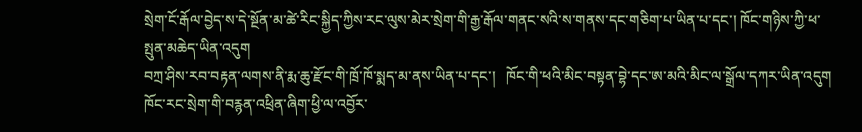སྲེག་ངོ་རྒོལ་བྱེད་ས་དེ་སྔོན་མ་ཚེ་རིང་སྐྱིད་ཀྱིས་རང་ལུས་མེར་སྲེག་གི་རྒྱ་རྒོལ་གནང་སའི་ས་གནས་དང་གཅིག་པ་ཡིན་པ་དང་། ཁོང་གཉིས་ཀྱི་ཕ་སྤུན་མཆེད་ཡིན་འདུག
བཀྲ་ཤིས་རབ་བརྟན་ལགས་ནི་རྨ་ཆུ་རྫོང་གི་ཁྲོ་ཁོ་སྨད་མ་ནས་ཡིན་པ་དང་།   ཁོང་གི་ཕའི་མིང་བསྟན་བྷེ་དང་ཨ་མའི་མིང་ལ་སྒྲོལ་དཀར་ཡིན་འདུག
ཁོང་རང་སྲེག་གི་བརྙན་འཕྲིན་ཞིག་ཕྱི་ལ་འབྱོར་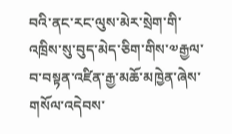བའི་ནང་རང་ལུས་མེར་སྲེག་གི་འཁྲིས་སུ་བུད་མེད་ཅིག་གིས་༧རྒྱལ་བ་བསྟན་འཛིན་རྒྱ་མཆོ་མཁྱེན་ཞེས་གསོལ་འདེབས་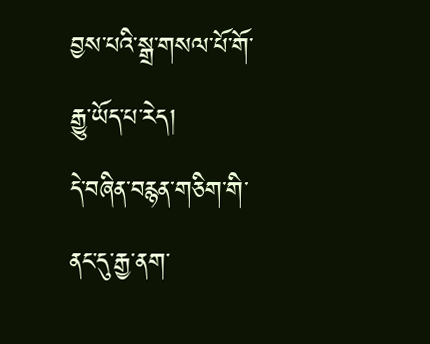བྱས་པའི་སྒྲ་གསལ་པོ་གོ་རྒྱུ་ཡོད་པ་རེད།
དེ་བཞིན་བརྙན་གཅིག་གི་ནང་དུ་རྒྱ་ནག་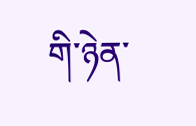གི་ཉེན་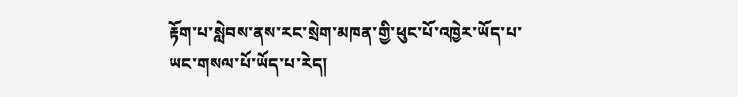རྟོག་པ་སླེབས་ནས་རང་སྲེག་མཁན་གྱི་ཕུང་པོ་འཁྱེར་ཡོད་པ་ཡང་གསལ་པོ་ཡོད་པ་རེད།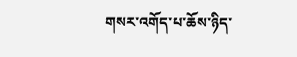གསར་འགོད་པ་ཆོས་ཉིད་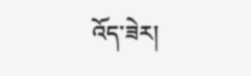འོད་ཟེར།